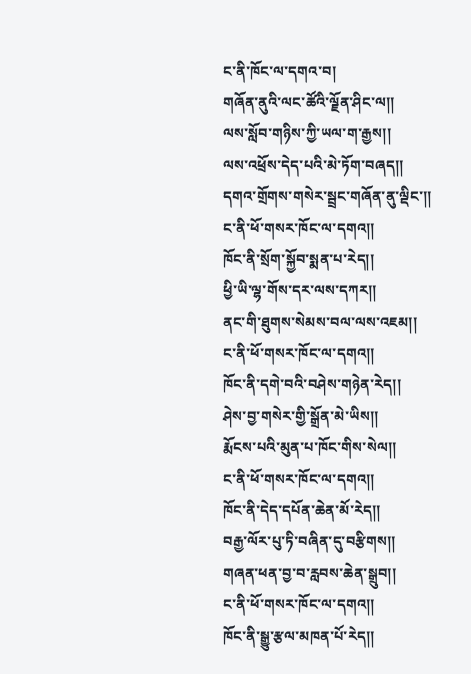ང་ནི་ཁོང་ལ་དགའ་བ།
གཞོན་ནུའི་ལང་ཚོའི་ལྗོན་ཤིང་ལ།།
ལས་སློབ་གཉིས་ཀྱི་ཡལ་ག་རྒྱས།།
ལས་འཕྲོས་དེད་པའི་མེ་ཏོག་བཞད།།
དགའ་གྲོགས་གསེར་སྦྲང་གཞོན་ནུ་ལྡིང་།།
ང་ནི་ཕོ་གསར་ཁོང་ལ་དགའ།།
ཁོང་ནི་སྲོག་སྐྱོབ་སྨན་པ་རེད།།
ཕྱི་ཡི་ལྷ་གོས་དར་ལས་དཀར།།
ནང་གི་ཐུགས་སེམས་བལ་ལས་འཇམ།།
ང་ནི་ཕོ་གསར་ཁོང་ལ་དགའ།།
ཁོང་ནི་དགེ་བའི་བཤེས་གཉེན་རེད།།
ཤེས་བྱ་གསེར་གྱི་སྒྲོན་མེ་ཡིས།།
རྨོངས་པའི་མུན་པ་ཁོང་གིས་སེལ།།
ང་ནི་ཕོ་གསར་ཁོང་ལ་དགའ།།
ཁོང་ནི་དེད་དཔོན་ཆེན་མོ་རེད།།
བརྒྱ་ལོར་པུ་ཏི་བཞིན་དུ་བརྩིགས།།
གཞན་ཕན་བྱ་བ་རླབས་ཆེན་སྒྲུབ།།
ང་ནི་ཕོ་གསར་ཁོང་ལ་དགའ།།
ཁོང་ནི་སྒྱུ་རྩལ་མཁན་པོ་རེད།།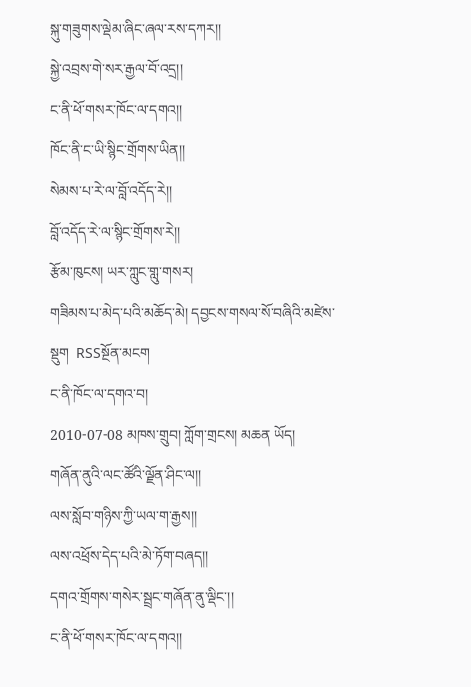སྐུ་གཟུགས་ལྡེམ་ཞིང་ཞལ་རས་དཀར།།
སྐྱེ་འབྲས་གེ་སར་རྒྱལ་བོ་འདྲ།།
ང་ནི་ཕོ་གསར་ཁོང་ལ་དགའ།།
ཁོང་ནི་ང་ཡི་སྙིང་གྲོགས་ཡིན།།
སེམས་པ་རེ་ལ་བློ་འདོད་རེ།།
བློ་འདོད་རེ་ལ་སྙིང་གྲོགས་རེ།།
རྩོམ་ཁུངས། ཡར་ཀླུང་གླུ་གསར།
གཟིམས་པ་མེད་པའི་མཆོད་མེ། དབྱངས་གསལ་སོ་བཞིའི་མཛེས་སྡུག  RSSསྔོན་མངག
ང་ནི་ཁོང་ལ་དགའ་བ།
2010-07-08 མཁས་གྲུབ། ཀློག་གྲངས། མཆན ཡོད།
གཞོན་ནུའི་ལང་ཚོའི་ལྗོན་ཤིང་ལ།།
ལས་སློབ་གཉིས་ཀྱི་ཡལ་ག་རྒྱས།།
ལས་འཕྲོས་དེད་པའི་མེ་ཏོག་བཞད།།
དགའ་གྲོགས་གསེར་སྦྲང་གཞོན་ནུ་ལྡིང་།།
ང་ནི་ཕོ་གསར་ཁོང་ལ་དགའ།།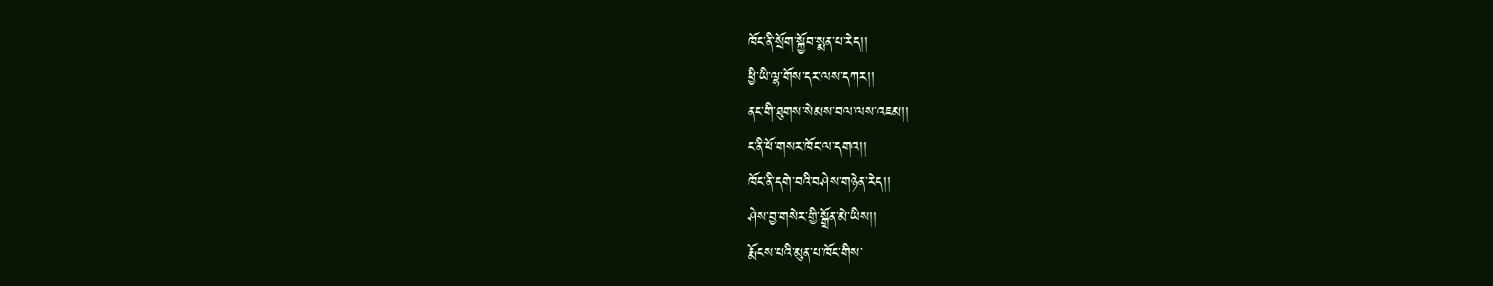ཁོང་ནི་སྲོག་སྐྱོབ་སྨན་པ་རེད།།
ཕྱི་ཡི་ལྷ་གོས་དར་ལས་དཀར།།
ནང་གི་ཐུགས་སེམས་བལ་ལས་འཇམ།།
ང་ནི་ཕོ་གསར་ཁོང་ལ་དགའ།།
ཁོང་ནི་དགེ་བའི་བཤེས་གཉེན་རེད།།
ཤེས་བྱ་གསེར་གྱི་སྒྲོན་མེ་ཡིས།།
རྨོངས་པའི་མུན་པ་ཁོང་གིས་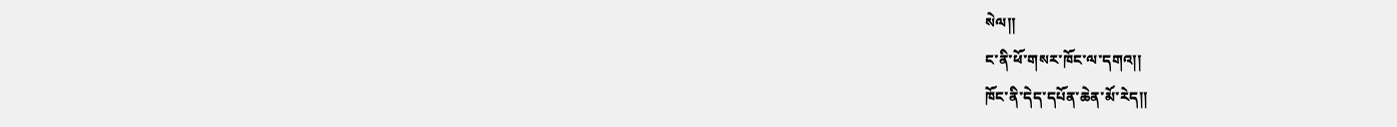སེལ།།
ང་ནི་ཕོ་གསར་ཁོང་ལ་དགའ།།
ཁོང་ནི་དེད་དཔོན་ཆེན་མོ་རེད།།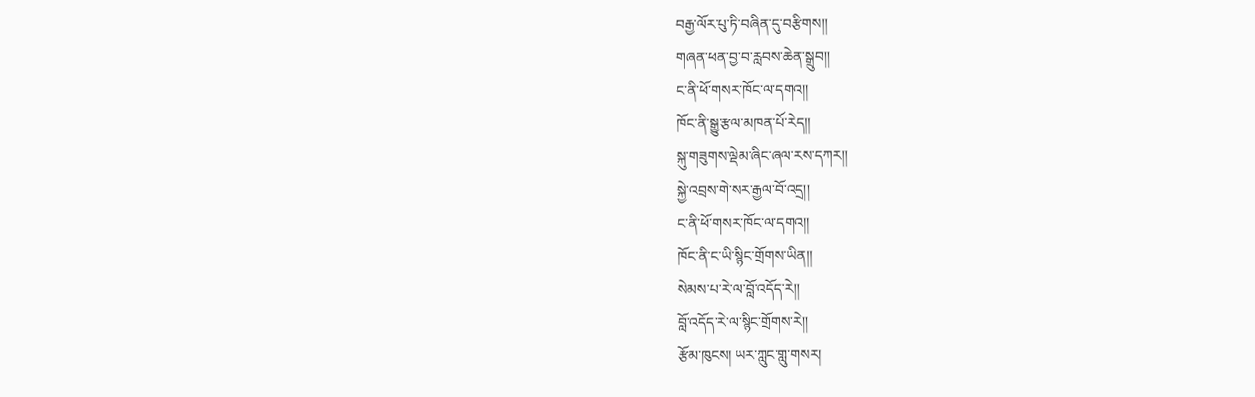བརྒྱ་ལོར་པུ་ཏི་བཞིན་དུ་བརྩིགས།།
གཞན་ཕན་བྱ་བ་རླབས་ཆེན་སྒྲུབ།།
ང་ནི་ཕོ་གསར་ཁོང་ལ་དགའ།།
ཁོང་ནི་སྒྱུ་རྩལ་མཁན་པོ་རེད།།
སྐུ་གཟུགས་ལྡེམ་ཞིང་ཞལ་རས་དཀར།།
སྐྱེ་འབྲས་གེ་སར་རྒྱལ་བོ་འདྲ།།
ང་ནི་ཕོ་གསར་ཁོང་ལ་དགའ།།
ཁོང་ནི་ང་ཡི་སྙིང་གྲོགས་ཡིན།།
སེམས་པ་རེ་ལ་བློ་འདོད་རེ།།
བློ་འདོད་རེ་ལ་སྙིང་གྲོགས་རེ།།
རྩོམ་ཁུངས། ཡར་ཀླུང་གླུ་གསར།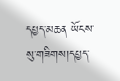དཔྱད་མཆན ཡོངས་སུ་གཟིགས།དཔྱད་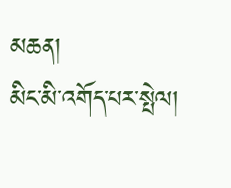མཆན།
མིང་མི་འགོད་པར་སྤེལ།